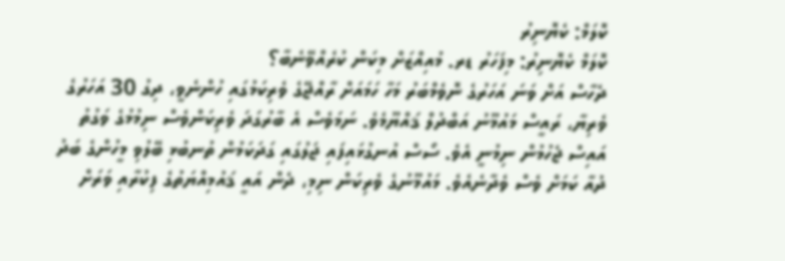ކޮލަމް: ކެޔޮނިރު
ކޮލަމް ކެޔޮނިރު: މިފަހަރު ޑރ. މުއިއްޒަށް މިކަން ކުރެއްވޭނެބާ؟
ދެހާސް އަށް ވަނަ އަހަރުގެ ނޮވެމްބަރު މަހާ ހަމައަށް ރާއްޖޭގެ ވެރިކަމުގައި ހުންނެވީ، ދިގު 30 އަހަރުގެ ވެރިޔާ، ރައީސް މައުމޫނު އަބްދުލް ޤައްޔޫމެވެ. ނަމަވެސް އެ ބާރުގަދަ ވެރިކަންވެސް ނިމުމުގެ ވަގުތު އައިސް ޖެހުމުން ނިމުނީ އެވެ. ސޯސް އުނގުޅައިފައި ޖަލުގައި ގަދަކަމުން ތުނބުޅި ބޭލުވި މީހުންގެ ބަދު ދުއާ ކަމަށް ވެސް ވެދާނެއެވެ. މައުމޫނުގެ ވެރިކަން ނިމި، ދެން އައީ ޤައުމިއްޔަތުގެ ފިކުރާއި ވަރަށް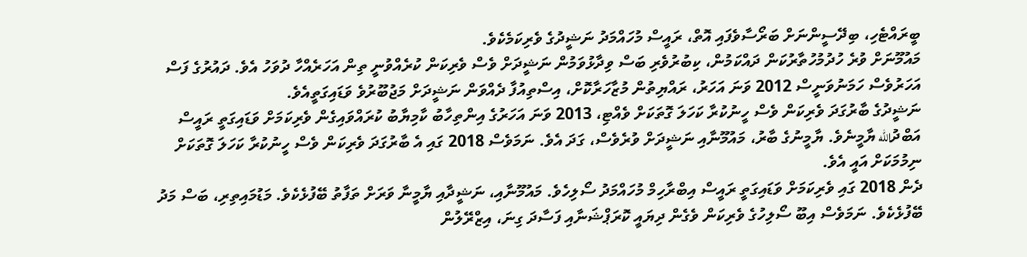ބީރައްޓެހި، ބިދޭސީންނަށް ބަރޯސާވެފައި އޮތް، ރައީސް މުހައްމަދު ނަޝީދުގެ ވެރިކަމެކެވެ.
މައުމޫނަށް ވުރެ ހުދުމުހުތާރުކަން ދައްކަމުން، ކިބުރުވެރި ބަސް ވިދާޅުވަމުން ނަޝީދަށް ވެސް ވެރިކަން ކުރެއްވުނީ ތިން އަހަރެއްހާ ދުވަހު އެވެ. ދައުރުގެ ފަސް އަހަރުވެސް ހަމަނުވަނީސް 2012 ވަނަ އަހަރު، ރައްޔިތުން މުޒާހަރާކޮށް، އިސްތިއުފާ ދެއްވަން ނަޝީދަށް މަޖުބޫރުވެ ވަޑައިގަތީއެވެ.
ނަޝީދުގެ ބާރުގަދަ ވެރިކަން ވެސް ހީނުކުރާ ކަހަލަ ގޮތަކަށް ވެއްޓި، 2013 ވަނަ އަހަރުގެ އިންތިހާބު ކާމިޔާބު ކުރައްވައިގެން ވެރިކަމަށް ވަޑައިގަތީ ރައީސް އަބްދުالله ޔާމީނެވެ. ޔާމީނުގެ ބާރު، މައުމޫނާއި ނަޝީދަށް ވުރެވެސް، ގަދަ އެވެ. ނަމަވެސް 2018 ގައި އެ ބާރުގަދަ ވެރިކަން ވެސް ހީނުކުރާ ކަހަލަ ގޮތަކަށް ނިމުމަކަށް އައީ އެވެ.
ދެން 2018 ގައި ވެރިކަމަށް ވަޑައިގަތީ ރައީސް އިބްރާހިމް މުހައްމަދު ސޯލިހެވެ. މައުމޫނާއި، ނަޝީދާއި ޔާމީނާ ވަރަށް ތަފާތު ބޭފުޅެކެވެ. މަޑުމައިތިރި، ބަސް މަދު ބޭފުޅެކެވެ. ނަމަވެސް އިބޫ ސޯލިހުގެ ވެރިކަން ވެގެން ދިޔައީ ކޮރަޕްޝަނާއި ފަސާދަ ގިނަ، އިޒްރޭލުން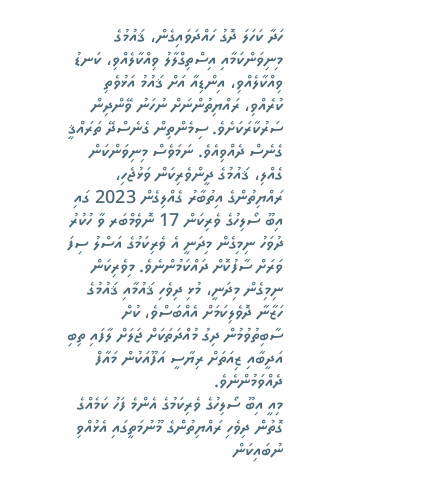ހަދާ ކަހަލަ ދޮގު ހައްދަވައިގެން، ޤައުމުގެ މިނިވަންކަމާއި އިސްތިގްލާލު ވިއްކާލެއްވި، ކަނޑު ވިއްކާލެއްވި، އިންޑިއާ އަށް ޤައުމު އަޅުވެތި ކުރެއްވި، ރައްޔިތުންނަށް ނުހަނު ވޭންދިން ސަރުކާރަކަށެވެ. ސިމެންތިން ގެނެސްދޭ ތަރައްޤީ ގެނެސް ދެއްވިއެވެ. ނަމަވެސް މިނިވަންކަން ގެއްލި، ޤައުމުގެ ދީންވެރިކަން ވަޅުޖެހި، ރައްޔިތުންގެ އިތުބާރު ގެއްލިގެން 2023 ގައި އިބޫ ސޯލިހުގެ ވެރިކަން 17 ނޮވެމްބަރ ވާ ހުކުރު ދުވަހު ނިމިގެން މިދަނީ އެ ވެރިކަމުގެ އަސްލު ސިފަ ވަރަށް ސާފުކޮށް ދައްކަމުންނެވެ. މިވެރިކަން ނިމިގެން މިދަނީ، މުޅި ދިވެހި ޤައުމާއި ޤައުމުގެ ހަޒާނާ ދޮވެލިކަމަށް އެއްބަސްވެ، ކުށް ސާބިތުވުމުން ދިގު މުއްދަތަކަށް ޖަލަށް ލާފައި ތިބި އަދީބާއި ޒިއަތަށް ރިޔާސީ އަފޫއަކުން މައާފް ދެއްވަމުންނެވެ.
މިއީ އިބޫ ސޯލިހުގެ ވެރިކަމުގެ އެންމެ ފަހު ކަމެއްގެ ގޮތުން ދިވެހި ރައްޔިތުންގެ މޫނުމަތީގައި އެޅުއްވި ނުބައިކަން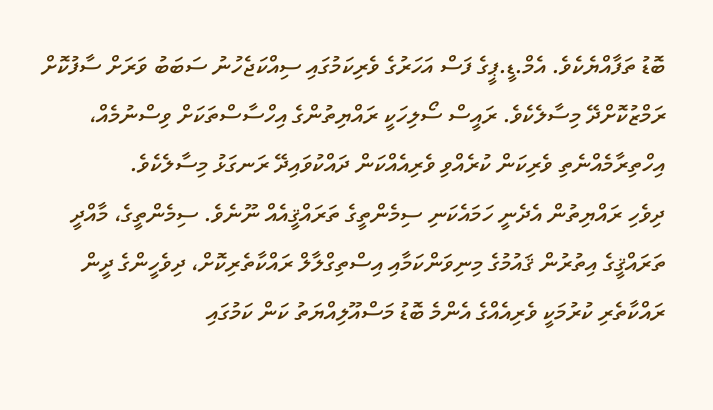ބޮޑު ތަފާއްޔެކެވެ. އެމް.ޑީ.ޕީގެ ފަސް އަހަރުގެ ވެރިކަމުގައި ސިއްކަޖެހުނު ސަބަބު ވަރަށް ސާފުކޮށް ރަމްޒުކޮށްދޭ މިސާލެކެވެ. ރައީސް ސޯލިހަކީ ރައްޔިތުންގެ އިހްސާސްތަކަށް ވިސްނުމެއް، އިހްތިރާމެއްނެތި ވެރިކަން ކުރެއްވި ވެރިއެއްކަން ދައްކުވައިދޭ ރަނގަޅު މިސާލެކެވެ.
ދިވެހި ރައްޔިތުން އެދެނީ ހަމައެކަނި ސިމެންތީގެ ތަރައްޤީއެއް ނޫނެވެ. ސިމެންތީގެ، މާއްދީ ތަރައްޤީގެ އިތުރުން ޤައުމުގެ މިނިވަންކަމާއި އިސްތިގްލާލް ރައްކާތެރިކޮށް، ދިވެހީންގެ ދީން ރައްކާތެރި ކުރުމަކީ ވެރިއެއްގެ އެންމެ ބޮޑު މަސްއޫލިއްޔަތު ކަން ކަމުގައި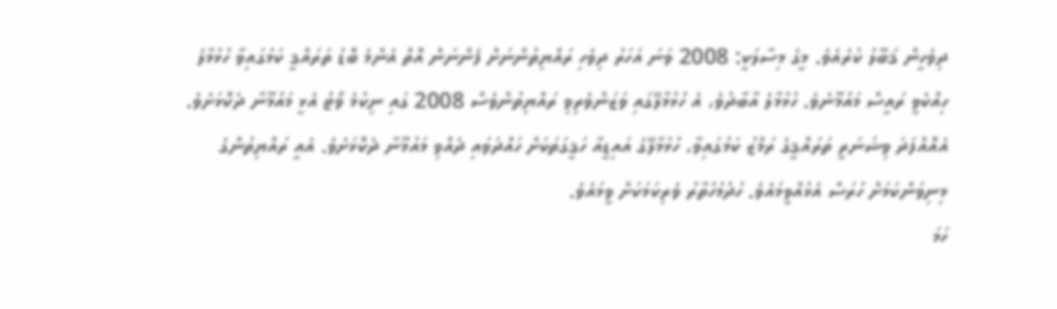ދިވެހީން ޤަބޫލު ކުރެއެވެ. މީގެ މިސާލަކީ: 2008 ވަނަ އަހަރު ދިވެހި ރައްޔިތުންނަށް ފެންނަން އޮތް އެންމެ ބޮޑު ތަރައްޤީ ކަމުގައިވާ ހުޅުމާލެ ހިއްކެވީ ރައީސް މައުމޫނެވެ. ހުޅުމާލެ އާބާދުވެ، އެ ހުޅުމާލޭގައި ވަޒަންވެރިވި ރައްޔިތުންވެސް 2008 ގައި ނިކުމެ ވޯޓު އެޅީ މައުމޫނާ ދެކޮޅަށެވެ. އެއޮއްފަދަ ވިޝަނަރީ ތަރައްޤީގެ ރަމްޒު ކަމުގައިވާ، ހުޅުމާލޭގެ އައިޑީއާ ހަޤީގަތަކަށް ހައްދަވައި ދެއްވި މައުމޫނާ ދެކޮޅަށެވެ. އެއީ ރައްޔިތުންގެ މިނިވަންކަމަށް ހުރަސް އެޅުއްވީމައެވެ. ހުދުމުހުތާރު ވެރިކަމަކަށް ވީމައެވެ.
ހަމަ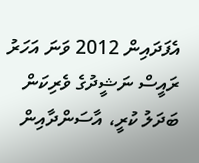އެފަދައިން 2012 ވަނަ އަހަރު ރައީސް ނަޝީދުގެ ވެރިކަން ބަދަލު ކުރީ، އާސަންދާއިން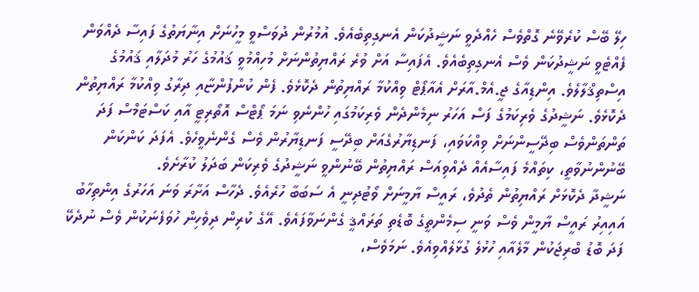ހިލޭ ބޭސް ކުރެވޭނެ ގޮތްވެސް ހެއްދެވީ ނަޝީދުކަން އެނގިތިބެއެވެ. އުމުރުން ދުވަސްވީ މީހުނަށް އިނާޔަތުގެ ފައިސާ ދެއްވަން ފެއްޓެވީ ނަޝީދުކަން ވެސް އެނގިތިބެއެވެ. އެފައިސާ އަށް ވުރެ ރައްޔިތުންނަށް މުހިއްމުވީ ޤައުމުގެ ހަރު މުދަލާއި ޤައުމުގެ އިސްތިޤްލާލެވެ. އިންޑިއާގެ ޖީ.އެމް.އާރަށް އެއާޕޯޓް ވިއްކުމާ ރައްޔިތުން ދެކޮޅެވެ. ފެން ކުންފުންޏާއި ދިރާގު ވިއްކުމާ ރައްޔިތުން ދެކޮޅެވެ. ނަޝީދުގެ ވެރިކަމުގެ ފަސް އަހަރު ނިމެންދެން ވެރިކަމުގައި ހުންނެވި ނަމަ ޕޯޓްސް އޮތޯރިޓީ އާއި ކަސްޓަމްސް ފަދަ ތަންތަންވެސް ބިދޭސީންނަށް ވިއްކަވައި، ފަނޑިޔާރުގެއަށް ބިދޭސީ ފަނޑިޔާރުން ވެސް ގެންނެވީހެވެ. އެފަދަ ކަންކަން ބޭނުންނުވާތީ، ކިތައްމެ ފައިސާއެއް ދެއްވިއަސް ރައްޔިތުން ބޭނުންވީ ނަޝީދުގެ ވެރިކަން ބަދަލު ކުރާށެވެ.
ނަޝީދާ ދެކޮޅަށް ރައްޔިތުން ތެދުވެ، ރައީސް ޔާމީނަށް ވޯޓުދިނީ އެ ސަބަބާ ހުރެއެވެ. ދެހާސް އަށާރަ ވަނަ އަހަރުގެ އިންތިހާބު އައިއިރު ރައީސް ޔާމީން ވެސް ވަނީ ސިމެންތީގެ ބޮޑެތި ތަރައްޤީ ގެންނަވާފައެވެ. އޭގެ ކުރިން ދިވެހިން ހުވަފެނަކުން ވެސް ނުދެކޭ ފަދަ ބޮޑު ބްރިޖަކުން މާލެއާއި ހުޅުލެ ގުޅާލެއްވިއެވެ. ނަމަވެސް،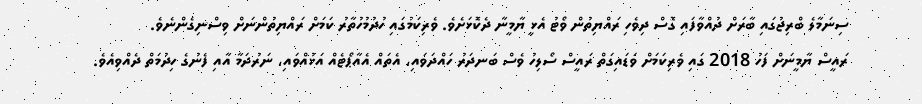ސިނަމާލެ ބްރިޖުގައި ބާރަށް ދުއްވާފައި ގޮސް ދިވެހި ރައްޔިތުން ވޯޓު އެޅީ ޔާމީނާ ދެކޮޅަށެވެ. ވެރިކަމުގައި ހުދުމުހުތާރު ކަމަށް ރައްޔިތުންނަށް ވިސްނިގެންނެވެ.
ރައީސް ޔާމީނަށް ފަހު 2018 ގައި ވެރިކަމަށް ވަޑައިގަތް ރައީސް ސޯލިހު ވެސް ބަނދަރު ހައްދަވައި، އެތައް އެއާޕޯޓެއް އަޅުއްވައި، ނަރުދަމާ އާއި ފެނުގެ ހިދުމަތް ދެއްވިއެވެ.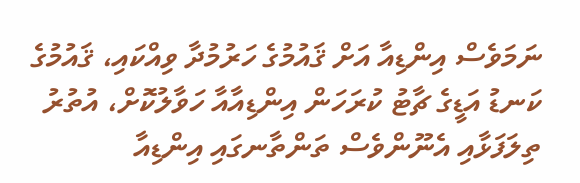ނަމަވެސް އިންޑިއާ އަށް ޤައުމުގެ ހަރުމުދާ ވިއްކައި، ޤައުމުގެ ކަނޑު އަޑީގެ ޗާޓު ކުރަހަން އިންޑިއާއާ ހަވާލުކޮށް، އުތުރު ތިލަފަޅާއި އެނޫންވެސް ތަންތާނގައި އިންޑިއާ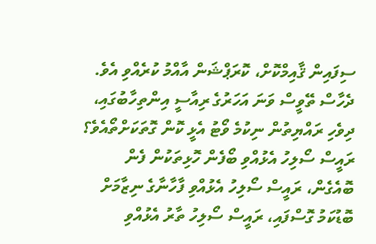ސިފައިން ޤާއިމްކޮށް، ކޮރަޕްޝަން އާއްމު ކުރެއްވި އެވެ. ދެހާސް ތޭވީސް ވަނަ އަހަރުގެ ރިއާސީ އިންތިހާބުގައި، ދިވެހި ރައްޔިތުން ނިކުމެ ވޯޓު އެޅީ ކޮން ގޮތަކަށްތޯއެވެ؟ ރައީސް ސޯލިހު އެޅުއްވި ބޯފެން ހޮޅިތަކުން ފެން ބޮއެގެން، ރައީސް ސޯލިހު އެޅުއްވި ފާހާނާގެ ނިޒާމަށް ބޮޑުކަމު ގޮސްފައި، ރައީސް ސޯލިހު ތާރު އެޅުއްވި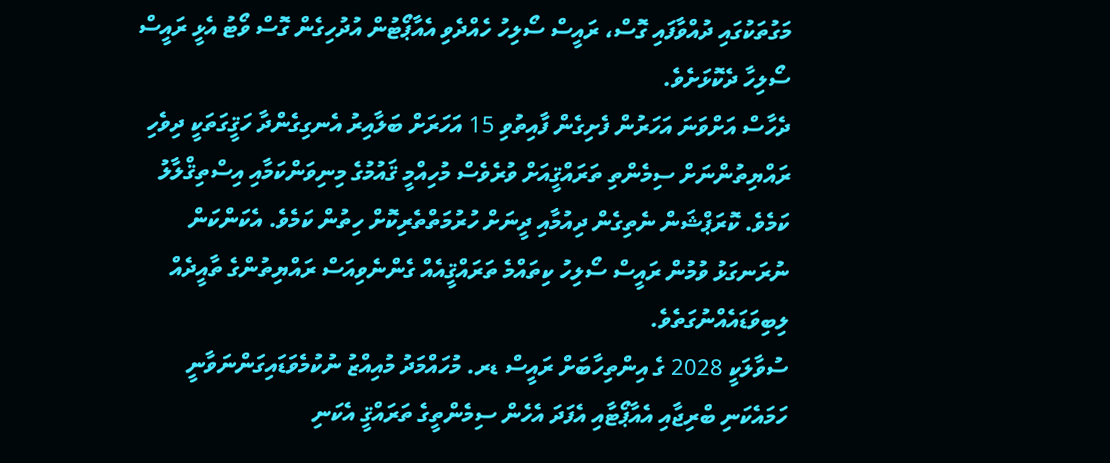މަގުތަކުގައި ދުއްވާފައި ގޮސް، ރައީސް ސޯލިހު ހެއްދެވި އެއާޕޯޓުން އުދުހިގެން ގޮސް ވޯޓު އެޅީ ރައީސް ސޯލިހާ ދެކޮޅަށެވެ.
ދެހާސް އަށްވަނަ އަހަރުން ފެށިގެން ފާއިތުވި 15 އަހަރަށް ބަލާއިރު އެނގިގެންދާ ހަޤީގަތަކީ ދިވެހި ރައްޔިތުންނަށް ސިމެންތި ތަރައްޤީއަށް ވުރެވެސް މުހިއްމީ ޤައުމުގެ މިނިވަންކަމާއި އިސްތިޤްލާލު ކަމެވެ. ކޮރަޕްޝަން ނެތިގެން ދިއުމާއި ދީނަށް ހުރުމަތްތެރިކޮށް ހިތުން ކަމެވެ. އެކަންކަން ނުރަނގަޅު ވުމުން ރައީސް ސޯލިހު ކިތައްމެ ތަރައްޤީއެއް ގެންނެވިއަސް ރައްޔިތުންގެ ތާއީދެއް ލިބިވަޑައެއްނުގަތެވެ.
ސުވާލަކީ 2028 ގެ އިންތިހާބަށް ރައީސް ޑރ. މުހައްމަދު މުއިއްޒު ނުކުމެވަޑައިގަންނަވާނީ ހަމައެކަނި ބްރިޖާއި އެއާޕޯޓާއި އެފަދަ އެހެން ސިމެންތީގެ ތަރައްޤީ އެކަނި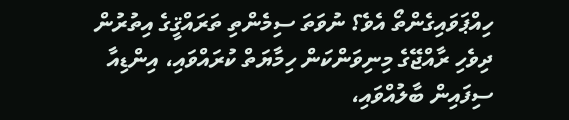ހިއްޕަވައިގެންތޯ އެވެ؟ ނުވަތަ ސިމެންތި ތަރައްޤީގެ އިތުރުން ދިވެހި ރާއްޖޭގެ މިނިވަންކަން ހިމާޔަތް ކުރައްވައި، އިންޑިއާ ސިފައިން ބާލުއްވައި،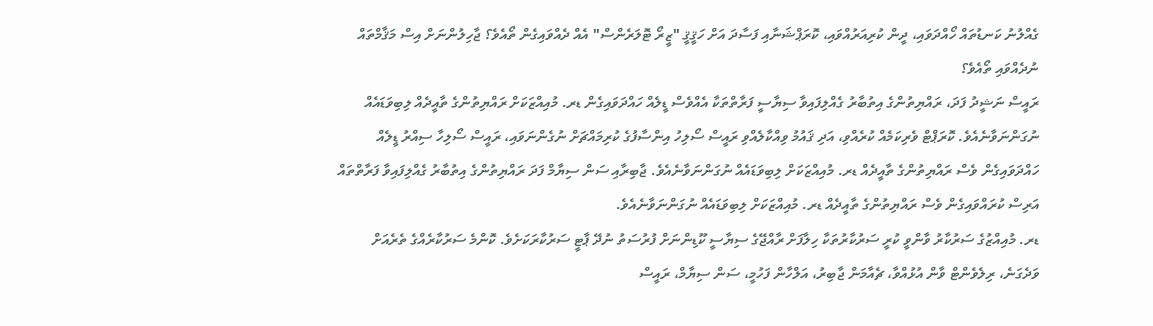ގެއްލުނު ކަނޑުތައް ހޯއްދަވައި، ދީން ކުރިއަރުއްވައި، ކޮރަޕްޝަނާއި ފަސާދަ އަށް ހަޤީޤީ "ޒީރޯ ޓޮލަރެންސް" އެއް ދެއްވައިގެން ތޯއެވެ؟ ޖާހިލުންނަށް އިސް މަޤާމްތައް ނުދެއްވައި ތޯއެވެ؟
ރައީސް ނަޝީދު ފަދަ، ރައްޔިތުންގެ އިތުބާރު ގެއްލިފައިވާ ސިޔާސީ ފަރާތްތަކާ އެއްވެސް ޑީލެއް ހައްދަވައިގެން ޑރ. މުއިއްޒަކަށް ރައްޔިތުންގެ ތާއީދެއް ލިބިވަޑައެއް ނުގަންނަވާނެއެވެ. ކޮރަޕްޓް ވެރިކަމެއް ކުރެއްވި، އަދި ޤައުމު ވިއްކާލެއްވި ރައީސް ސޯލިހު އިންސާފުގެ ކުރިމައްޗަށް ނުގެންނަވައި، ރައީސް ސޯލިހާ ސިއްރު ޑީލެއް ހައްދަވައިގެން ވެސް ރައްޔިތުންގެ ތާއީދެއް ޑރ. މުއިއްޒަކަށް ލިބިވަޑައެއް ނުގަންނަވާނެއެވެ. ޖާބިރާއި ސަން ސިޔާމް ފަދަ ރައްޔިތުންގެ އިތުބާރު ގެއްލިފައިވާ ފަރާތްތައް އަރިސް ކުރައްވައިގެން ވެސް ރައްޔިތުންގެ ތާއީދެއް ޑރ. މުއިއްޒަކަށް ލިބިވަޑައެއް ނުގަންނަވާނެއެވެ.
ޑރ. މުއިއްޒުގެ ސަރުކާރު ވާންވީ ކުރީ ސަރުކާރުތަކާ ހިލާފަށް ރާއްޖޭގެ ސިޔާސީ ކޫޑިންނަށް ފުރުސަތު ނުދޭ ޕާޓީ ސަރުކާރަކަށެވެ. ކޮންމެ ސަރުކާރެއްގެ ތެރެއަށް ވަދެގަނެ، ރިލެވެންޓް ވާން އުޅުއްވާ، ޗެއާމަން ޖާބިރު، އަލްހާން ފަހުމީ، ސަން ސިޔާމް، ރައީސް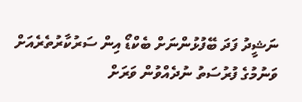ނަޝީދު ފަދަ ބޭފުޅުންނަށް ބެކްޑޯ އިން ސަރުކާރުތެރެއަށް ވަނުމުގެ ފުރުސަތު ނުދެއްވުން ވަރަށް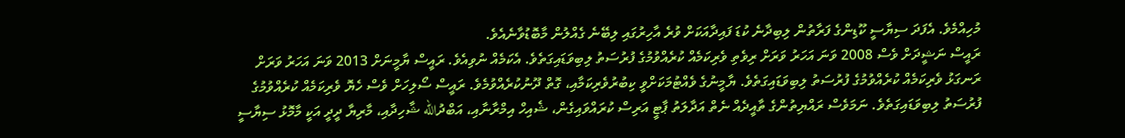މުހިއްމެވެ. އެފަދަ ސިޔާސީ ކޫޑިންގެ ފަރާތުން ލިބިދާނެ ކުޑަ ފައިދާއަކަށް ވުރެ އާހިރުގައި ލިބޭނެ ގެއްލުން މާބޮޑުވާނެއެވެ.
ރައީސް ނަޝީދަށް ވެސް 2008 ވަނަ އަހަރު ވަރަށް ރިވެތި ވެރިކަމެއް ކުރެއްވުމުގެ ފުރުސަތު ލިބިވަޑައިގަތެވެ. އެކަމެއް ނުވިއެވެ. ރައީސް ޔާމީނަށް 2013 ވަނަ އަހަރު ވަރަށް ރަނގަޅު ވެރިކަމެއް ކުރެއްވުމުގެ ފުރުސަތު ލިބިވަޑައިގަތެވެ. ޔާމީނުގެ ވެއްޓުމަކަށްވީ ކިބުރުވެރިކަމާއި، ގޮތް ދޫނުކުރެއްވުމެވެ. ރައީސް ސޯލިހަށް ވެސް ހެޔޮ ވެރިކަމެއް ކުރެއްވުމުގެ ފުރުސަތު ލިބިވަޑައިގަތެވެ. ނަމަވެސް ރައްޔިތުންގެ ތާއީދެއް ނެތް އަދާލަތު ޕާޓީ އަރިސް ކުރައްވައިގެން، ޝެއިހް އިމްރާނާއި، އަބްދުالله ޝާހިދާއި، މާރިޔާ ދީދީ އަކީ މާމޮޅު ސިޔާސީ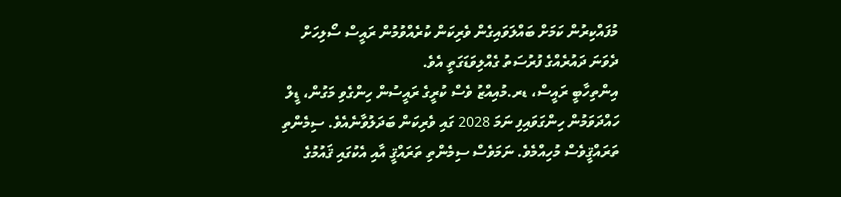މުފައްކިރުން ކަމަށް ބައްލަވައިގެން ވެރިކަން ކުރެއްވުމުން ރައީސް ސޯލިހަށް ދެވަނަ ދައުރެއްގެ ފުރުސަތު ގެއްލިވަޑަގަތީ އެވެ.
އިންތިހާބީ ރައީސް، ޑރ.މުއިއްޒު ވެސް ކުރީގެ ރައީސުން ހިންގެވި މަގުން، ޑީލް ހައްދަވަމުން ހިންގަވައިފި ނަމަ 2028 ގައި ވެރިކަން ބަދަލުވާނެއެވެ. ސިމެންތި ތަރައްޤީވެސް މުހިއްމެވެ. ނަމަވެސް ސިމެންތި ތަރައްޤީ އާއި އެކުގައި ޤައުމުގެ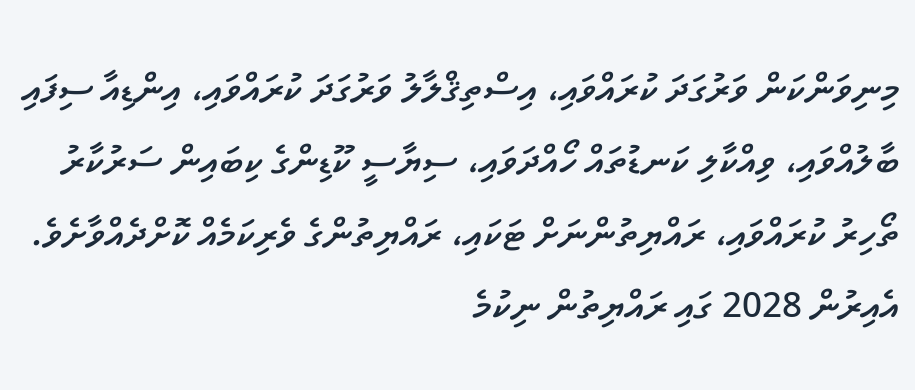މިނިވަންކަން ވަރުގަދަ ކުރައްވައި، އިސްތިޤްލާލު ވަރުގަދަ ކުރައްވައި، އިންޑިއާ ސިފައި ބާލުއްވައި، ވިއްކާލި ކަނޑުތައް ހޯއްދަވައި، ސިޔާސީ ކޫޑިންގެ ކިބައިން ސަރުކާރު ތޯހިރު ކުރައްވައި، ރައްޔިތުންނަށް ޓަކައި، ރައްޔިތުންގެ ވެރިކަމެއް ކޮށްދެއްވާށެވެ. އެއިރުން 2028 ގައި ރައްޔިތުން ނިކުމެ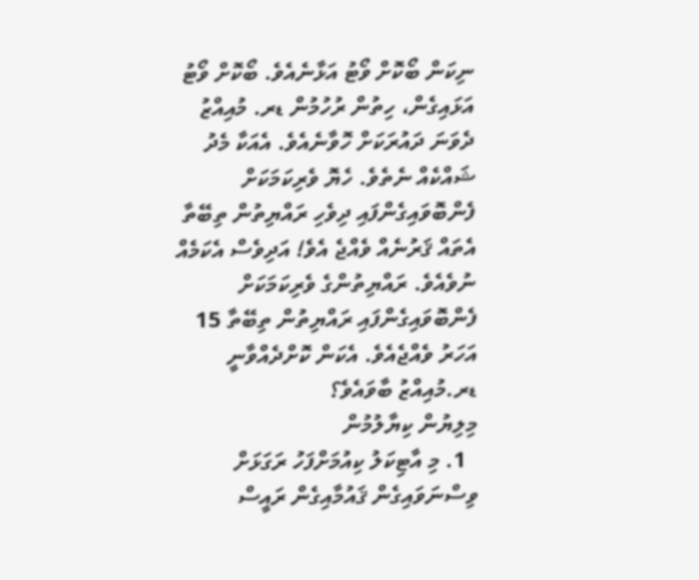ނިކަން ބޯކޮށް ވޯޓު އަޅާނެއެވެ. ބޯކޮށް ވޯޓު އަޅައިގެން، ހިތުން ރުހުމުން ޑރ. މުއިއްޒު ދެވަނަ ދައުރަކަށް ހޮވާނެއެވެ. އެއަކާ މެދު ޝައްކެއް ނެތެވެ. ހެޔޮ ވެރިކަމަކަށް ފެންބޮވައިގެންފައި ދިވެހި ރައްޔިތުން ތިބޭތާ އެތައް ޤަރުނެއް ވެއްޖެ އެވެ! އަދިވެސް އެކަމެއް ނުވެއެވެ. ރައްޔިތުންގެ ވެރިކަމަކަށް ފެންބޮވައިގެންފައި ރައްޔިތުން ތިބޭތާ 15 އަހަރު ވެއްޖެއެވެ. އެކަން ކޮށްދެއްވާނީ ޑރ.މުއިއްޒު ބާވައެވެ؟
މިލިޔުން ކިޔާލުމުން
  1. މި އާޓިކަލު ކިއުމަށްފަހު ރަގަޅަށް ވިސްނަވައިގެން ޤައުމާއިގެން ރައީސް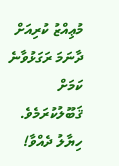މުޢިއްޒު ކުރިއަށް ދާނަމަ ރަގަޅުވާނެ ކަމަށް ޤަބޫލުކުރަމެވެ.
ހިޔާލު ދެއްވާ!